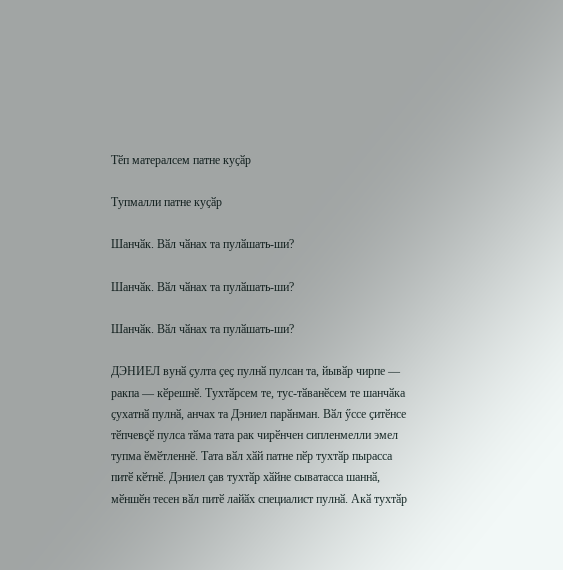Тӗп матералсем патне куҫӑр

Тупмалли патне куҫӑр

Шанчӑк. Вӑл чӑнах та пулӑшать-ши?

Шанчӑк. Вӑл чӑнах та пулӑшать-ши?

Шанчӑк. Вӑл чӑнах та пулӑшать-ши?

ДЭНИЕЛ вунӑ ҫулта ҫеҫ пулнӑ пулсан та, йывӑр чирпе — ракпа — кӗрешнӗ. Тухтӑрсем те, тус-тӑванӗсем те шанчӑка ҫухатнӑ пулнӑ, анчах та Дэниел парӑнман. Вӑл ӳссе ҫитӗнсе тӗпчевҫӗ пулса тӑма тата рак чирӗнчен сипленмелли эмел тупма ӗмӗтленнӗ. Тата вӑл хӑй патне пӗр тухтӑр пырасса питӗ кӗтнӗ. Дэниел ҫав тухтӑр хӑйне сыватасса шаннӑ, мӗншӗн тесен вӑл питӗ лайӑх специалист пулнӑ. Акӑ тухтӑр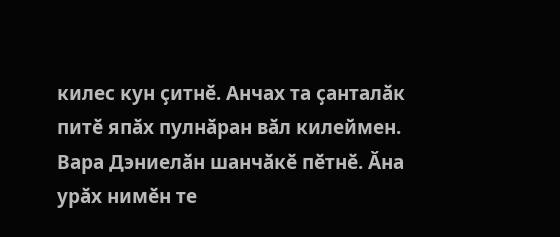килес кун ҫитнӗ. Анчах та ҫанталӑк питӗ япӑх пулнӑран вӑл килеймен. Вара Дэниелӑн шанчӑкӗ пӗтнӗ. Ӑна урӑх нимӗн те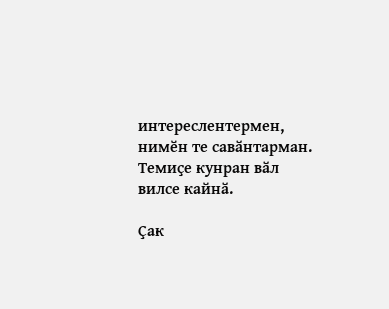интереслентермен, нимӗн те савӑнтарман. Темиҫе кунран вӑл вилсе кайнӑ.

Ҫак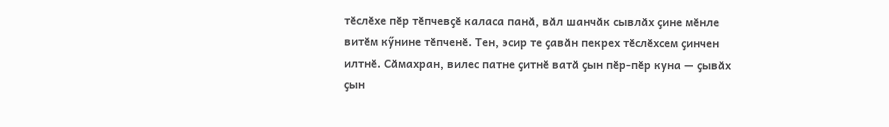тӗслӗхе пӗр тӗпчевҫӗ каласа панӑ, вӑл шанчӑк сывлӑх ҫине мӗнле витӗм кӳнине тӗпченӗ. Тен, эсир те ҫавӑн пекрех тӗслӗхсем ҫинчен илтнӗ. Сӑмахран, вилес патне ҫитнӗ ватӑ ҫын пӗр-пӗр куна — ҫывӑх ҫын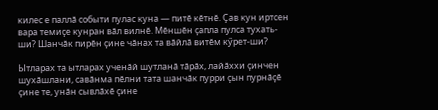килес е паллӑ событи пулас куна — питӗ кӗтнӗ. Ҫав кун иртсен вара темиҫе кунран вӑл вилнӗ. Мӗншӗн ҫапла пулса тухать-ши? Шанчӑк пирӗн ҫине чӑнах та вӑйлӑ витӗм кӳрет-ши?

Ытларах та ытларах ученӑй шутланӑ тӑрӑх, лайӑххи ҫинчен шухӑшлани, савӑнма пӗлни тата шанчӑк пурри ҫын пурнӑҫӗ ҫине те, унӑн сывлӑхӗ ҫине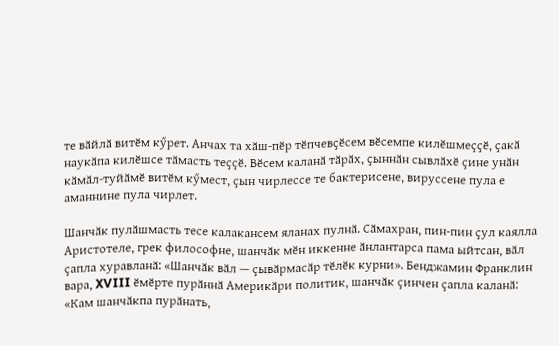те вӑйлӑ витӗм кӳрет. Анчах та хӑш-пӗр тӗпчевҫӗсем вӗсемпе килӗшмеҫҫӗ, ҫакӑ наукӑпа килӗшсе тӑмасть теҫҫӗ. Вӗсем каланӑ тӑрӑх, ҫыннӑн сывлӑхӗ ҫине унӑн кӑмӑл-туйӑмӗ витӗм кӳмест, ҫын чирлессе те бактерисене, вируссене пула е аманнине пула чирлет.

Шанчӑк пулӑшмасть тесе калакансем яланах пулнӑ. Сӑмахран, пин-пин ҫул каялла Аристотеле, грек философне, шанчӑк мӗн иккенне ӑнлантарса пама ыйтсан, вӑл ҫапла хуравланӑ: «Шанчӑк вӑл — ҫывӑрмасӑр тӗлӗк курни». Бенджамин Франклин вара, XVIII ӗмӗрте пурӑннӑ Америкӑри политик, шанчӑк ҫинчен ҫапла каланӑ: «Кам шанчӑкпа пурӑнать,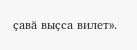ҫавӑ выҫса вилет».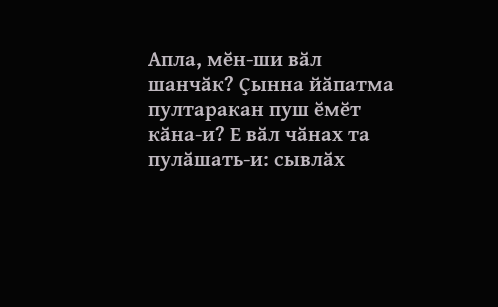Апла, мӗн-ши вӑл шанчӑк? Ҫынна йӑпатма пултаракан пуш ӗмӗт кӑна-и? Е вӑл чӑнах та пулӑшать-и: сывлӑх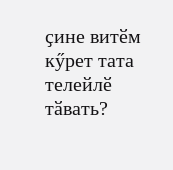ҫине витӗм кӳрет тата телейлӗ тӑвать?